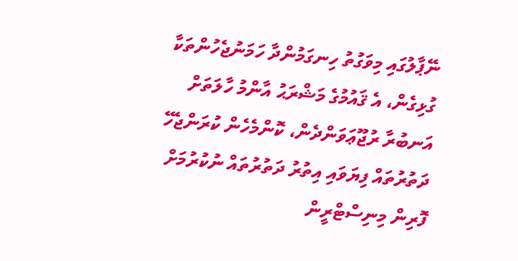ނޭޕާލުގައި މިވަގުތު ހިނގަމުންދާ ހަމަނުޖެހުންތަކާ ގުޅިގެން، އެ ޤައުމުގެ މަޝްރަޙު އާންމު ހާލަތަށް އަނބުރާ ރުޖޫޢަވަންދެން، ކޮންމެހެން ކުރަންޖެހޭ ދަތުރުތައް ފިޔަވައި އިތުރު ދަތުރުތައް ނުކުރުމަށް ފޮރިން މިނިސްޓްރީން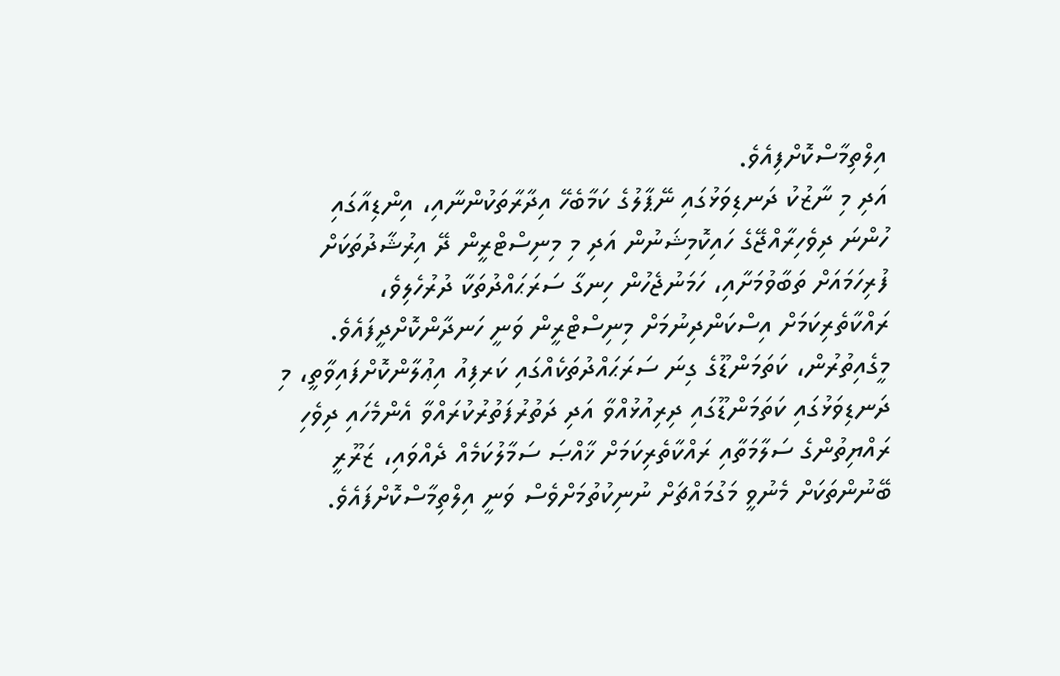އިލްތިމާސްކޮށްފިއެވެ.
އަދި މި ނާޒުކު ދަނޑިވަޅުގައި ނޭޕާލުގެ ކަމާބެހޭ އިދާރާތަކުންނާއި، އިންޑިއާގައި ހުންނަ ދިވެހިރާއްޖޭގެ ހައިކޮމިޝަނުން އަދި މި މިނިސްޓްރީން ދޭ އިރުޝާދުތަކަށް ފުރިހަމައަށް ތަބާވުމަށާއި، ހަމަނުޖެހުން ހިނގާ ސަރަޙައްދުތަކާ ދުރުހެލިވެ، ރައްކާތެރިކަމަށް އިސްކަންދިނުމަށް މިނިސްޓްރީން ވަނީ ހަނދާންކޮށްދީފައެވެ.
މީގެއިތުރުން، ކަތަމަންޑޫގެ ގިނަ ސަރަޙައްދުތަކެއްގައި ކަރފިއު އިޢުލާންކޮށްފައިވާތީ، މި ދަނޑިވަޅުގައި ކަތަމަންޑޫގައި ދިރިއުޅުއްވާ އަދި ދަތުރުފަތުރުކުރައްވާ އެންމެހައި ދިވެހި ރައްޔިތުންގެ ސަލާމަތާއި ރައްކާތެރިކަމަށް ޚާއްޞަ ސަމާލުކަމެއް ދެއްވައި، ޒަރޫރީ ބޭނުންތަކަށް މެނުވީ މަގުމައްޗަށް ނުނިކުތުމަށްވެސް ވަނީ އިލްތިމާސްކޮށްފައެވެ.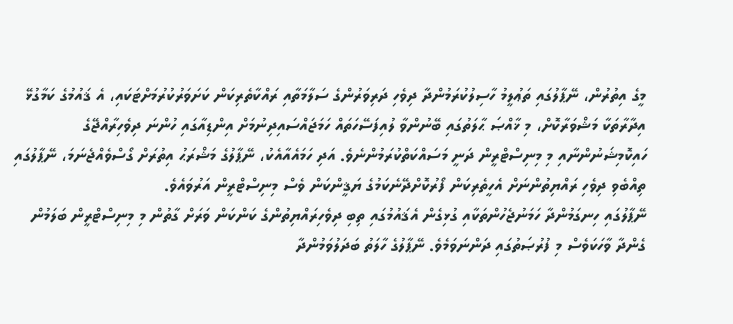މީގެ އިތުރުން، ނޭޕާލުގައި ތަޢުލީމު ހާސިލުކުރަމުންދާ ދިވެހި ދަރިވަރުންގެ ސަލާމަތާއި ރައްކާތެރިކަން ކަށަވަރުކުރުމަށްޓަކައި، އެ ޤައުމުގެ ކަމާގުޅޭ އިދާރާތަކާ މަޝްވަރާކޮށް، މި ޚާއްޞަ ޙާލަތުގައި ބޭނުންވާ ލުއިފަސޭހަތައް ހަމަޖައްސައިދިނުމަށް އިންޑިއާގައި ހުންނަ ދިވެހިރާއްޖޭގެ ހައިކޮމިޝަނުންނާއި މި މިނިސްޓްރީން ދަނީ މަސައްކަތްކުރަމުންނެވެ. އަދި ހަމައެއާއެކު، ނޭޕާލުގެ މަޝްރަޙު އިތުރަށް ގޯސްވެއްޖެނަމަ، ނޭޕާލުގައި ތިއްބެވި ދިވެހި ރައްޔިތުންނަށް އެހީތެރިކަން ފޯރުކޮށްދޭނެކަމުގެ ޔަޤީންކަން ވެސް މިނިސްޓްރީން އަރުވައެވެ.
ނޭޕާލުގައި ހިނގަމުންދާ ހަމަނުޖެހުންތަކާއި ގުޅިގެން އެޤައުމުގައި ތިބި ދިވެހިރައްޔިތުންގެ ކަންކަން ވަރަށް ގާތުން މި މިނިސްޓްރީން ބަލަމުން ގެންދާ ވާހަކަވެސް މި ފުރުޞަތުގައި ދަންނަވަމެވެ. ނޭޕާލުގެ ހާލަތު ބަދަލުވަމުންދާ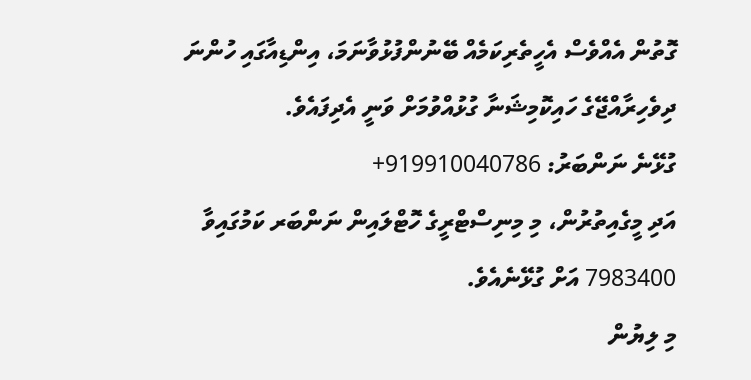ގޮތުން އެއްވެސް އެހީތެރިކަމެއް ބޭނުންފުޅުވާނަމަ، އިންޑިއާގައި ހުންނަ ދިވެހިރާއްޖޭގެ ހައިކޮމިޝަނާ ގުޅުއްވުމަށް ވަނީ އެދިފައެވެ.
ގުޅޭނެ ނަންބަރު: 919910040786+
އަދި މީގެއިތުރުން، މި މިނިސްޓްރީގެ ހޮޓްލައިން ނަންބަރ ކަމުގައިވާ 7983400 އަށް ގުޅޭނެއެވެ.
މި ލިޔުން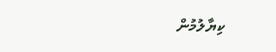ކިޔާލުމުން